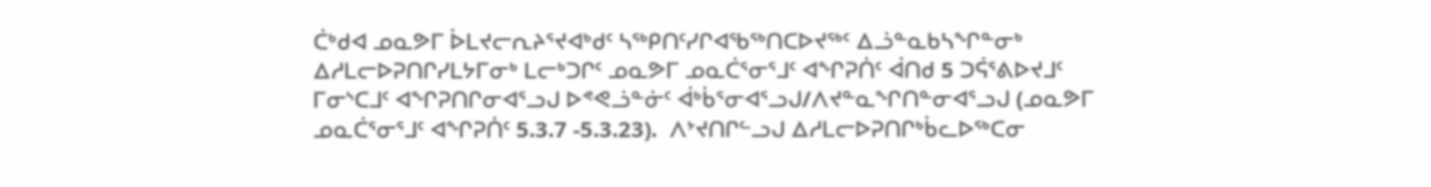ᑖᒃᑯᐊ ᓄᓇᕗᒥ ᐆᒪᔪᓕᕆᔨᕐᔪᐊᒃᑯᑦ ᓴᖅᑭᑎᑦᓯᒋᐊᖃᖅᑎᑕᐅᔪᖅᑦ ᐃᓘᓐᓇᑲᓴᖏᓐᓂᒃ ᐃᓱᒪᓕᐅᕈᑎᒋᓯᒪᔭᒥᓂᒃ ᒪᓕᒃᑐᒋᑦ ᓄᓇᕗᒥ ᓄᓇᑖᕐᓂᕐᒧᑦ ᐊᖏᕈᑏᑦ ᐋᑎᑯ 5 ᑐᕌᕐᕕᐅᔪᒧᑦ ᒥᓂᔅᑕᒧᑦ ᐊᖏᕈᑎᒋᓂᐊᕐᓗᒍ ᐅᕝᕙᓘᓐᓃᑦ ᐋᒃᑳᕐᓂᐊᕐᓗᒍ/ᐱᔪᓐᓇᖏᑎᓐᓂᐊᕐᓗᒍ (ᓄᓇᕗᒥ ᓄᓇᑖᕐᓂᕐᒧᑦ ᐊᖏᕈᑏᑦ 5.3.7 -5.3.23).  ᐱᔾᔪᑎᒋᓪᓗᒍ ᐃᓱᒪᓕᐅᕈᑎᒋᒃᑳᓚᐅᖅᑕᓂ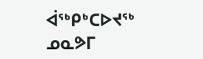ᐋᖅᑭᒃᑕᐅᔪᖅ ᓄᓇᕗᒥ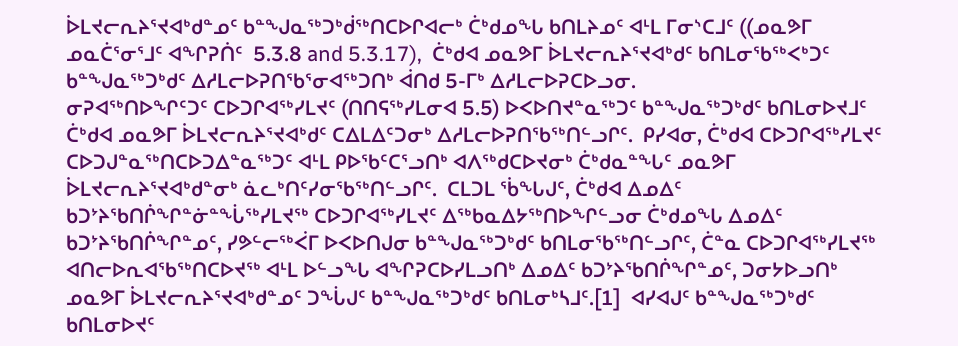ᐆᒪᔪᓕᕆᔨᕐᔪᐊᒃᑯᓐᓄᑦ ᑲᓐᖑᓇᖅᑐᒃᑰᖅᑎᑕᐅᒋᐊᓕᒃ ᑖᒃᑯᓄᖓ ᑲᑎᒪᔨᓄᑦ ᐊᒻᒪ ᒥᓂᔅᑕᒧᑦ ((ᓄᓇᕗᒥ ᓄᓇᑖᕐᓂᕐᒧᑦ ᐊᖏᕈᑏᑦ  5.3.8 and 5.3.17),  ᑖᒃᑯᐊ ᓄᓇᕗᒥ ᐆᒪᔪᓕᕆᔨᕐᔪᐊᒃᑯᑦ ᑲᑎᒪᓂᖃᖅᐸᒃᑐᑦ ᑲᓐᖑᓇᖅᑐᒃᑯᑦ ᐃᓱᒪᓕᐅᕈᑎᖃᕐᓂᐊᖅᑐᑎᒃ ᐋᑎᑯ 5-ᒥᒃ ᐃᓱᒪᓕᐅᕈᑕᐅᓗᓂ.
ᓂᕈᐊᖅᑎᐅᖏᑦᑐᑦ ᑕᐅᑐᒋᐊᖅᓯᒪᔪᑦ (ᑎᑎᕋᖅᓯᒪᓂᐊ 5.5) ᐅᐸᐅᑎᔪᓐᓇᖅᑐᑦ ᑲᓐᖑᓇᖅᑐᒃᑯᑦ ᑲᑎᒪᓂᐅᔪᒧᑦ ᑖᒃᑯᐊ ᓄᓇᕗᒥ ᐆᒪᔪᓕᕆᔨᕐᔪᐊᒃᑯᑦ ᑕᐃᒪᐃᑦᑐᓂᒃ ᐃᓱᒪᓕᐅᕈᑎᖃᖅᑎᓪᓗᒋᑦ.  ᑭᓯᐊᓂ, ᑖᒃᑯᐊ ᑕᐅᑐᒋᐊᖅᓯᒪᔪᑦ ᑕᐅᑐᒍᓐᓇᖅᑎᑕᐅᑐᐃᓐᓇᖅᑐᑦ ᐊᒻᒪ ᑭᐅᖃᑦᑕᕐᓗᑎᒃ ᐊᐱᖅᑯᑕᐅᔪᓂᒃ ᑖᒃᑯᓇᓐᖓᑦ ᓄᓇᕗᒥ ᐆᒪᔪᓕᕆᔨᕐᔪᐊᒃᑯᓐᓂᒃ ᓈᓚᒃᑎᑦᓯᓂᖃᖅᑎᓪᓗᒋᑦ.  ᑕᒪᑐᒪ ᖄᖓᒍᑦ, ᑖᒃᑯᐊ ᐃᓄᐃᑦ ᑲᑐᔾᔨᖃᑎᒌᖏᓐᓃᓐᖔᖅᓯᒪᔪᖅ ᑕᐅᑐᒋᐊᖅᓯᒪᔪᑦ ᐃᖅᑲᓇᐃᔭᖅᑎᐅᖏᓪᓗᓂ ᑖᒃᑯᓄᖓ ᐃᓄᐃᑦ ᑲᑐᔾᔨᖃᑎᒌᖏᓐᓄᑦ, ᓯᕗᓪᓕᖅᐹᒥ ᐅᐸᐅᑎᒍᓂ ᑲᓐᖑᓇᖅᑐᒃᑯᑦ ᑲᑎᒪᓂᖃᖅᑎᓪᓗᒋᑦ, ᑖᓐᓇ ᑕᐅᑐᒋᐊᖅᓯᒪᔪᖅ ᐊᑎᓕᐅᕆᐊᖃᖅᑎᑕᐅᔪᖅ ᐊᒻᒪ ᐅᓪᓗᖓ ᐊᖏᕈᑕᐅᓯᒪᓗᑎᒃ ᐃᓄᐃᑦ ᑲᑐᔾᔨᖃᑎᒌᖏᓐᓄᑦ, ᑐᓂᔭᐅᓗᑎᒃ ᓄᓇᕗᒥ ᐆᒪᔪᓕᕆᔨᕐᔪᐊᒃᑯᓐᓄᑦ ᑐᖔᒍᑦ ᑲᓐᖑᓇᖅᑐᒃᑯᑦ ᑲᑎᒪᓂᒃᓴᒧᑦ.[1]  ᐊᓯᐊᒍᑦ ᑲᓐᖑᓇᖅᑐᒃᑯᑦ ᑲᑎᒪᓂᐅᔪᑦ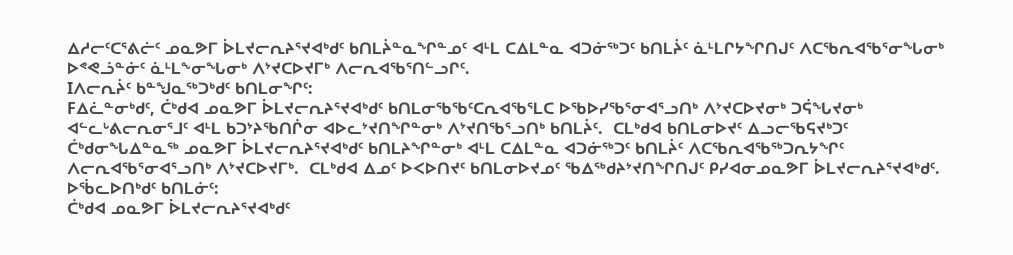ᐃᓱᓕᑦᑕᕐᕕᓖᑦ ᓄᓇᕗᒥ ᐆᒪᔪᓕᕆᔨᕐᔪᐊᒃᑯᑦ ᑲᑎᒪᔩᓐᓇᖏᓐᓄᑦ ᐊᒻᒪ ᑕᐃᒪᓐᓇ ᐊᑐᓃᖅᑐᑦ ᑲᑎᒪᔩᑦ ᓈᒻᒪᒋᔭᖏᑎᒍᑦ ᐱᑕᖃᕆᐊᖃᕐᓂᖓᓂᒃ ᐅᕝᕙᓘᓐᓃᑦ ᓈᒻᒪᖕᓂᖓᓂᒃ ᐱᔾᔪᑕᐅᔪᒥᒃ ᐱᓕᕆᐊᖃᕐᑎᓪᓗᒋᑦ.
Iᐱᓕᕆᔩᑦ ᑲᓐᖑᓇᖅᑐᒃᑯᑦ ᑲᑎᒪᓂᖏᑦ:
Fᐃᓛᓐᓂᒃᑯᑦ, ᑖᒃᑯᐊ ᓄᓇᕗᒥ ᐆᒪᔪᓕᕆᔨᕐᔪᐊᒃᑯᑦ ᑲᑎᒪᓂᖃᖃᑦᑕᕆᐊᖃᕐᒪᑕ ᐅᖃᐅᓯᖃᕐᓂᐊᕐᓗᑎᒃ ᐱᔾᔪᑕᐅᔪᓂᒃ ᑐᕌᖓᔪᓂᒃ ᐊᓪᓚᒡᕕᓕᕆᓂᕐᒧᑦ ᐊᒻᒪ ᑲᑐᔾᔨᖃᑎᒌᓂ ᐊᐅᓚᔾᔪᑎᖏᓐᓂᒃ ᐱᔾᔪᑎᖃᕐᓗᑎᒃ ᑲᑎᒪᔩᑦ.  ᑕᒪᒃᑯᐊ ᑲᑎᒪᓂᐅᔪᑦ ᐃᓗᓕᖃᕋᔪᒃᑐᑦ ᑖᒃᑯᓂᖓᐃᓐᓇᖅ ᓄᓇᕗᒥ ᐆᒪᔪᓕᕆᔨᕐᔪᐊᒃᑯᑦ ᑲᑎᒪᔨᖏᓐᓂᒃ ᐊᒻᒪ ᑕᐃᒪᓐᓇ ᐊᑐᓃᖅᑐᑦ ᑲᑎᒪᔩᑦ ᐱᑕᖃᕆᐊᖃᖅᑐᕆᔭᖏᑦ ᐱᓕᕆᐊᖃᕐᓂᐊᕐᓗᑎᒃ ᐱᔾᔪᑕᐅᔪᒥᒃ.  ᑕᒪᒃᑯᐊ ᐃᓄᑦ ᐅᐸᐅᑎᔪᑦ ᑲᑎᒪᓂᐅᔪᓄᑦ ᖃᐃᖅᑯᔨᔾᔪᑎᖏᑎᒍᑦ ᑭᓯᐊᓂᓄᓇᕗᒥ ᐆᒪᔪᓕᕆᔨᕐᔪᐊᒃᑯᑦ.
ᐅᖄᓚᐅᑎᒃᑯᑦ ᑲᑎᒪᓃᑦ:
ᑖᒃᑯᐊ ᓄᓇᕗᒥ ᐆᒪᔪᓕᕆᔨᕐᔪᐊᒃᑯᑦ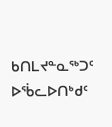ᑲᑎᒪᔪᓐᓇᖅᑐᑦ ᐅᖄᓚᐅᑎᒃᑯᑦ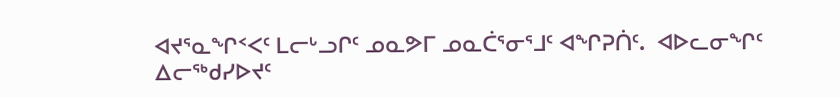ᐊᔪᕐᓇᖏᑉᐸᑦ ᒪᓕᒡᓗᒋᑦ ᓄᓇᕗᒥ ᓄᓇᑖᕐᓂᕐᒧᑦ ᐊᖏᕈᑏᑦ.  ᐊᐅᓚᓂᖏᑦ ᐃᓕᖅᑯᓯᐅᔪᑦ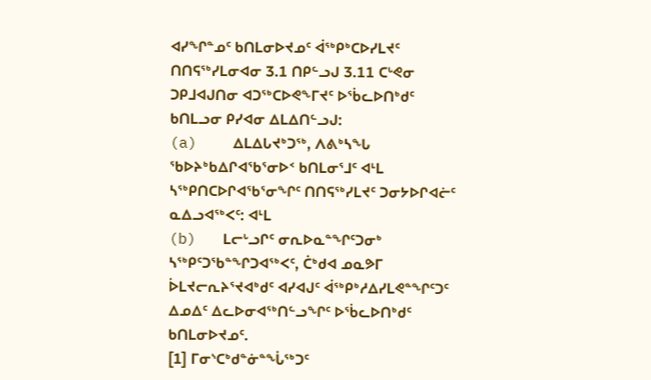ᐊᓯᖏᓐᓄᑦ ᑲᑎᒪᓂᐅᔪᓄᑦ ᐋᖅᑭᒃᑕᐅᓯᒪᔪᑦ ᑎᑎᕋᖅᓯᒪᓂᐊᓂ 3.1 ᑎᑭᓪᓗᒍ 3.11 ᑕᒡᕙᓂ ᑐᑭᒧᐊᒍᑎᓂ ᐊᑐᖅᑕᐅᕙᖕᒥᔪᑦ ᐅᖄᓚᐅᑎᒃᑯᑦ ᑲᑎᒪᓗᓂ ᑭᓯᐊᓂ ᐃᒪᐃᑎᓪᓗᒍ:
(a)    ᐃᒪᐃᒐᔪᒃᑐᖅ, ᐱᕕᒃᓴᖓ ᖃᐅᔨᒃᑲᐃᒋᐊᖃᕐᓂᐅᑉ ᑲᑎᒪᓂᕐᒧᑦ ᐊᒻᒪ ᓴᖅᑭᑎᑕᐅᒋᐊᖃᕐᓂᖏᑦ ᑎᑎᕋᖅᓯᒪᔪᑦ ᑐᓂᔭᐅᒋᐊᓖᑦ ᓇᐃᓗᐊᖅᐸᑦ: ᐊᒻᒪ
(b)   ᒪᓕᒡᓗᒋᑦ ᓂᕆᐅᓇᓐᖏᑦᑐᓂᒃ ᓴᖅᑭᑦᑐᖃᓐᖏᑐᐊᖅᐸᑦ, ᑖᒃᑯᐊ ᓄᓇᕗᒥ ᐆᒪᔪᓕᕆᔨᕐᔪᐊᒃᑯᑦ ᐊᓯᐊᒍᑦ ᐋᖅᑭᒃᓱᐃᓯᒪᕙᓐᖏᑦᑐᑦ ᐃᓄᐃᑦ ᐃᓚᐅᓂᐊᖅᑎᓪᓗᖏᑦ ᐅᖄᓚᐅᑎᒃᑯᑦ ᑲᑎᒪᓂᐅᔪᓄᑦ.
[1] ᒥᓂᔅᑕᒃᑯᓐᓃᓐᖔᖅᑐᑦ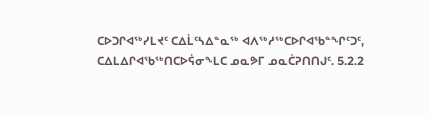ᑕᐅᑐᒋᐊᖅᓯᒪᔪᑦ ᑕᐃᒫᑦᓴᐃᓐᓇᖅ ᐊᐱᖅᓱᖅᑕᐅᒋᐊᖃᓐᖏᑦᑐᑦ, ᑕᐃᒪᐃᒋᐊᖃᖅᑎᑕᐅᕌᓂᖕᒪᑕ ᓄᓇᕗᒥ ᓄᓇᑖᕈᑎᑎᒍᑦ. 5.2.2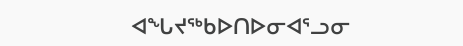ᐊᖓᔪᖅᑲᐅᑎᐅᓂᐊᕐᓗᓂ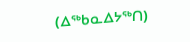(ᐃᖅᑲᓇᐃᔭᖅᑎ)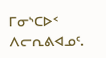ᒥᓂᔅᑕᐅᑉ ᐱᓕᕆᕕᐊᓄᑦ.